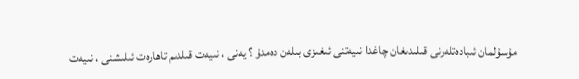مۇسۇلمان ئىبادەتلەرنى قىلىدىغان چاغدا نىيەتنى ئىغىزى بىلەن دەمدۇ ؟ يەنى ، نىيەت قىلدىم تاھارەت ئىلىشنى ، نىيەت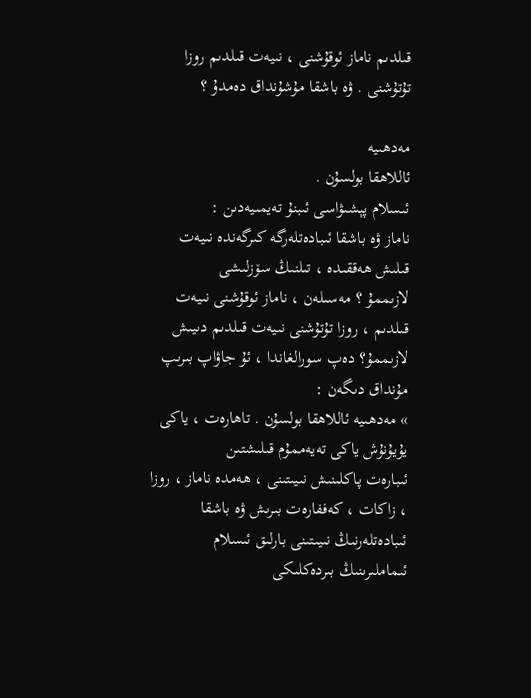قىلدىم ناماز ئوقۇشنى ، نىيەت قىلدىم روزا تۇتۇشنى . ۋە باشقا مۇشۇنداق دەمدۇ ؟

مەدھىيە
ئاللاھقا بولسۇن .
ئىسلام پېشىۋاسى ئىبنۇ تەيمىيەدىن :
ناماز ۋە باشقا ئىبادەتلەرگە كىرگەندە نىيەت قىلىش ھەققىدە ، تىلنىڭ سۆزلىشى
لازىممۇ ؟ مەسىلەن ، ناماز ئوقۇشنى نىيەت قىلدىم ، روزا تۇتۇشنى نىيەت قىلدىم دىيىش
لازىممۇ؟ دەپ سورالغاندا ، ئۇ جاۋاپ بىرىپ مۇنداق دىگەن :
» مەدھىيە ئاللاھقا بولسۇن . تاھارەت ، ياكى يۇيۇنۇش ياكى تەيەممۇم قىلىشتىن
ئىبارەت پاكلىنىش نىيىتىنى ، ھەمدە ناماز ، روزا ، زاكات ، كەففارەت بىرىش ۋە باشقا
ئىبادەتلەرنىڭ نىيىتىنى بارلىق ئىسلام ئىماملىرىنىڭ بىردەكلىكى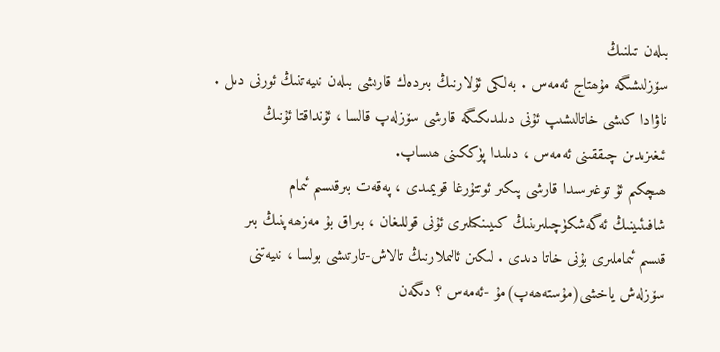بىلەن تىلنىڭ
سۆزلىشىگە مۇھتاج ئەمەس . بەلكى ئۇلارنىڭ بىردەك قارىشى بىلەن نىيەتنىڭ ئورنى دىل .
ناۋادا كىشى خاتالىشىپ ئۇنى دىلىدىكىگە قارشى سۆزلەپ قالسا ، ئۇنداقتا ئۇنىڭ
ئىغىزىدىن چىققىنى ئەمەس ، دىلىدا پۈككىنى ھىساپ.
ھىچكىم ئۇ توغىرسىدا قارشى پىكىر ئوتتۇرغا قويمىدى ، پەقەت بىرقىسىم ئىمام
شافىئىينىڭ ئەگەشكۈچىلىرىنىڭ كىيىنكىلىرى ئۇنى قوللىغان ، بىراق بۇ مەزھەپنىڭ بىر
قىسىم ئىماملىرى بۇنى خاتا دىدى . لىكىن ئالىملارنىڭ تالاش-تارتىشى بولسا ، نىيەتنى
سۆزلەش ياخشى(مۇستەھەپ)مۇ -ئەمەس ؟ دىگەن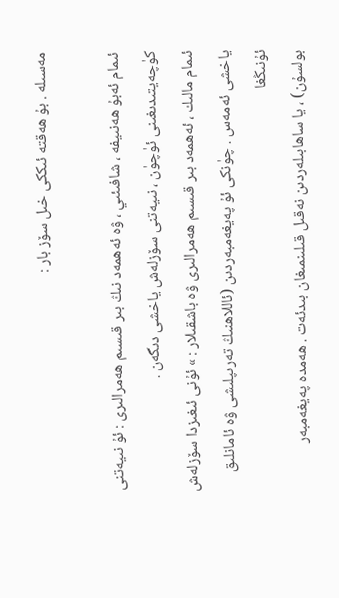مەسىلە . بۇ ھەقتە ئىككى خىل سۆز بار :

ئىمام ئەبۇ ھەنىيفە ، شافىئىي ، ۋە ئەھمەد نىڭ بىر قىسىم ھەمرالىرى : ئۇ نىيەتنى
كۈچەيتىدىغىنى ئۈچۈن ، نىيەتنى سۆزلەش ياخشى دىگەن .
ئىمام مالىك ، ئەھمەد بىر قىسىم ھەمرالىرى ۋە باشقىلار : » ئۇنى ئىغىزدا سۆزلەش
ياخشى ئەمەس . چۈنكى ئۇ پەيغەمبەردىن (ئاللاھنىڭ تەرىپلىشى ۋە ئامانلىق ئۇنىڭغا
بولسۇن) ، يا ساھابىلەردىن نەقىل قىلىنمىغان بىدئەت . ھەمدە پەيغەمبەر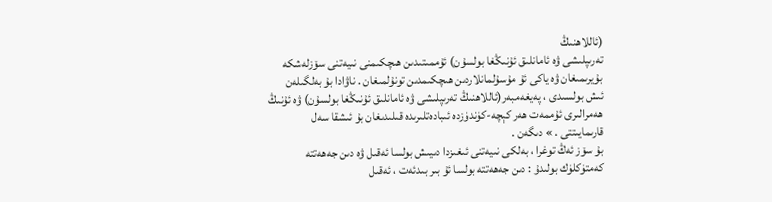(ئاللاھنىڭ
تەرىپلىشى ۋە ئامانلىق ئۇنىڭغا بولسۇن) ئۇممىتىدىن ھىچكىمنى نىيەتنى سۆزلەشكە
بۇيرىمىغان ۋە ياكى ئۇ مۇسۇلمانلاردىن ھىچكىمدىن تونۇلمىغان . ناۋادا بۇ بەلگىلەن
ئىش بولسىدى ، پەيغەمبەر(ئاللاھنىڭ تەرىپلىشى ۋە ئامانلىق ئۇنىڭغا بولسۇن) ۋە ئۇنىڭ
ھەمرالىرى ئۇممەت ھەر كېچە-كۈندۈزدە ئىبادەتلىرىدە قىلىدىغان بۇ ئىشقا سەل
قارىمايىتتى . » دىگەن .
بۇ سۆز ئەڭ توغرا ، بەلكى نىيەتنى ئىغىزدا دىيىش بولسا ئەقىل ۋە دىن جەھەتتە
كەمتۈكلۈك بولىدۇ : دىن جەھەتتە بولسا ئۇ بىر بىدئەت ، ئەقىل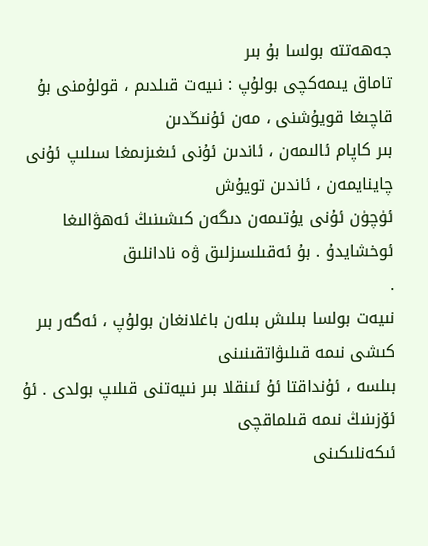جەھەتتە بولسا بۇ بىر
تاماق يىمەكچى بولۇپ : نىيەت قىلدىم ، قولۇمنى بۇ قاچىغا قويۇشنى ، مەن ئۇنىڭدىن
بىر كاپام ئالىمەن ، ئاندىن ئۇنى ئىغىزىمغا سىلىپ ئۇنى چاينايمەن ، ئاندىن تويۇش
ئۈچۈن ئۇنى يۇتىمەن دىگەن كىشىنىڭ ئەھۋالىغا ئوخشايدۇ . بۇ ئەقىلسىزلىق ۋە نادانلىق
.
نىيەت بولسا بىلىش بىلەن باغلانغان بولۇپ ، ئەگەر بىر كىشى نىمە قىلىۋاتقىنىنى
بىلسە ، ئۇنداقتا ئۇ ئىنقلا بىر نىيەتنى قىلىپ بولدى . ئۇ ئۆزىنىڭ نىمە قىلماقچى
ئىكەنلىكىنى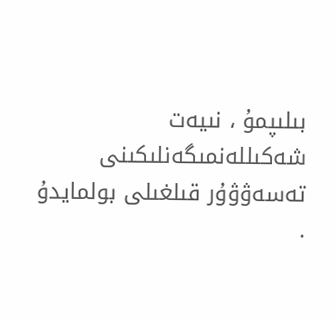بىلىپمۇ ، نىيەت شەكىللەنمىگەنلىكىنى تەسەۋۋۇر قىلغىلى بولمايدۇ .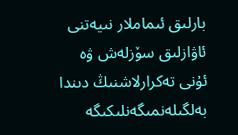بارلىق ئىماملار نىيەتنى ئاۋازلىق سۆزلەش ۋە ئۇنى تەكرارلاشنىڭ دىندا
بەلگىلەنمىگەنلىكىگە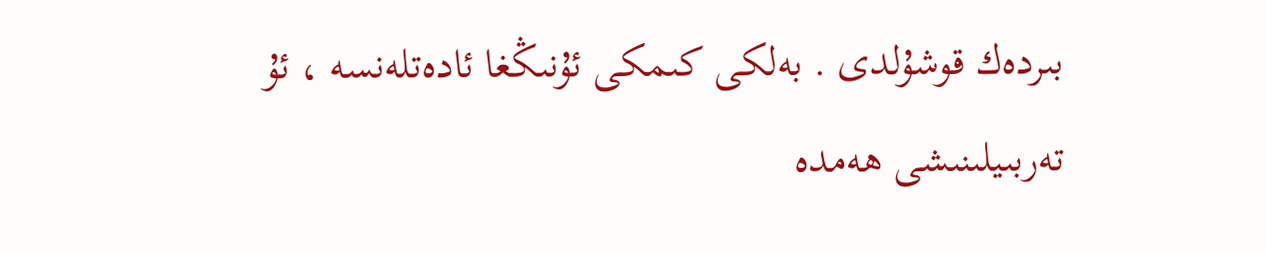بىردەك قوشۇلدى . بەلكى كىمكى ئۇنىڭغا ئادەتلەنسە ، ئۇ
تەربىيلىنىشى ھەمدە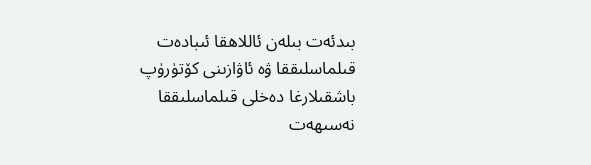بىدئەت بىلەن ئاللاھقا ئىبادەت قىلماسلىققا ۋە ئاۋازىنى كۆتۈرۈپ
باشقىلارغا دەخلى قىلماسلىققا نەسىھەت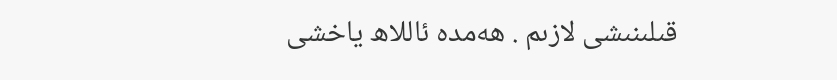قىلىنىشى لازىم . ھەمدە ئاللاھ ياخشى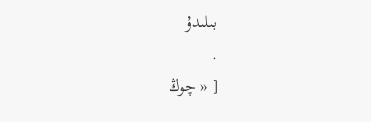بىلىدۇ
.
[ « چوڭ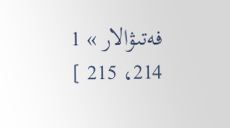فەتىۋالار » 1 214، 215 ]